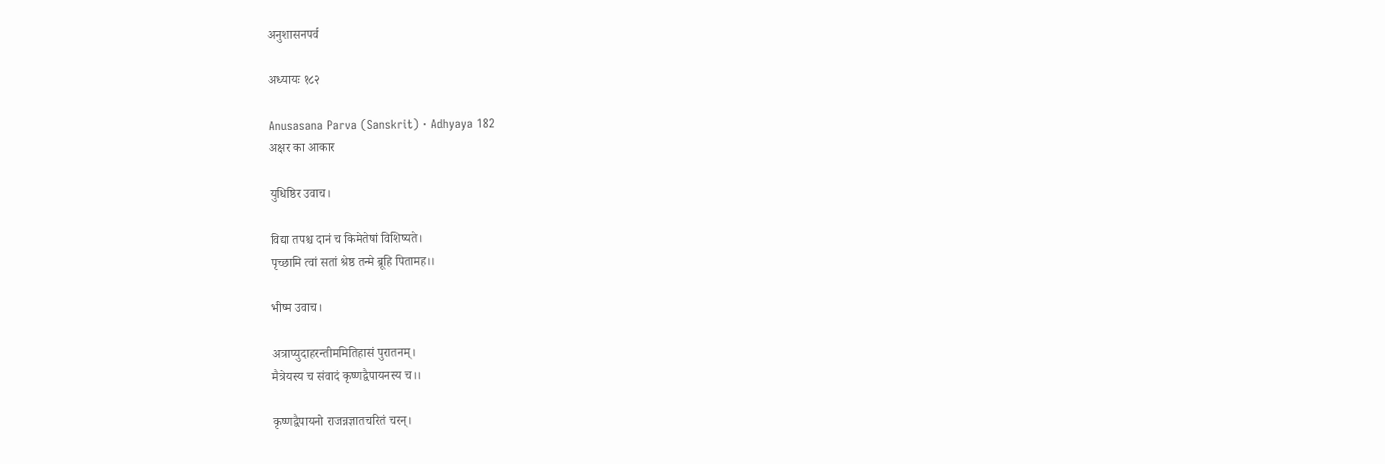अनुशासनपर्व

अध्यायः १८२

Anusasana Parva (Sanskrit) · Adhyaya 182
अक्षर का आकार

युधिष्ठिर उवाच।

विद्या तपश्च दानं च किमेतेषां विशिष्यते।
पृच्छामि त्वां सतां श्रेष्ठ तन्मे ब्रूहि पितामह।।

भीष्म उवाच।

अत्राप्युदाहरन्तीममितिहासं पुरातनम्।
मैत्रेयस्य च संवादं कृष्णद्वैपायनस्य च।।

कृष्णद्वैपायनो राजन्नज्ञातचरितं चरन्।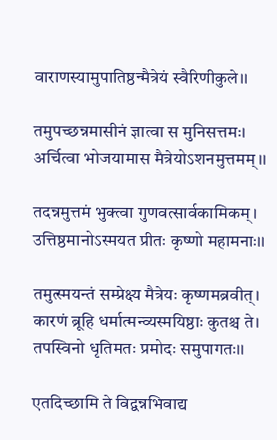वाराणस्यामुपातिष्ठन्मैत्रेयं स्वैरिणीकुले।।

तमुपच्छन्नमासीनं ज्ञात्वा स मुनिसत्तमः।
अर्चित्वा भोजयामास मैत्रेयोऽशनमुत्तमम्।।

तदन्नमुत्तमं भुक्त्वा गुणवत्सार्वकामिकम्।
उत्तिष्ठमानोऽस्मयत प्रीतः कृष्णो महामनाः।।

तमुत्स्मयन्तं सम्प्रेक्ष्य मैत्रेयः कृष्णमब्रवीत्।
कारणं ब्रूहि धर्मात्मन्व्यस्मयिष्ठाः कुतश्च ते।
तपस्विनो धृतिमतः प्रमोदः समुपागतः।।

एतदिच्छामि ते विद्वन्नभिवाद्य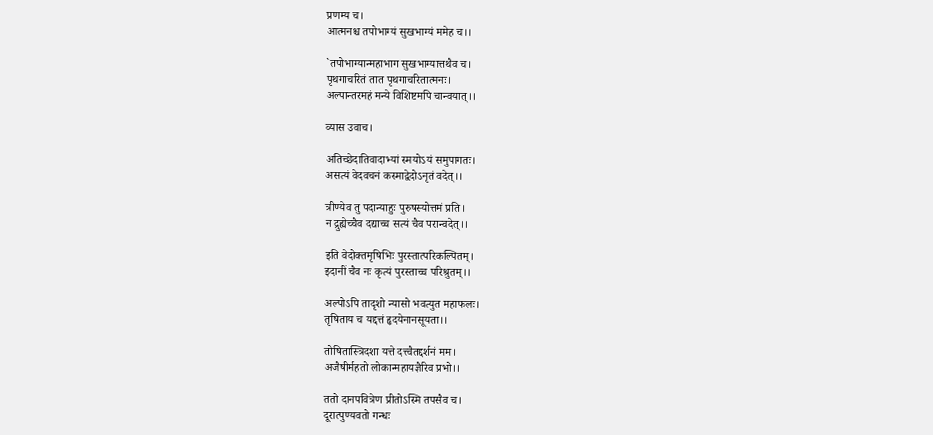प्रणम्य च।
आत्मनश्च तपोभाग्यं सुखभाग्यं ममेह च।।

`तपोभाग्यान्महाभाग सुखभाग्यात्तथैव च।
पृथगाचरितं तात पृथगाचरितात्मनः।
अल्पान्तरमहं मन्ये विशिष्टमपि चान्वयात्।।

व्यास उवाच।

अतिच्छेदातिवादाभ्यां स्मयोऽयं समुपागतः।
असत्यं वेदवचनं कस्माद्वेदोऽनृतं वदेत्।।

त्रीण्येव तु पदान्याहुः पुरुषस्योत्तमं प्रति।
न द्रुह्येच्चैव दद्याच्च सत्यं चैव परान्वदेत्।।

इति वेदोक्तमृषिभिः पुरस्तात्परिकल्पितम्।
इदानीं चैव नः कृत्यं पुरस्ताच्च परिश्रुतम्।।

अल्पोऽपि तादृशो न्यासो भवत्युत महाफलः।
तृषिताय च यद्दत्तं हृदयेनानसूयता।।

तोषितास्त्रिदशा यत्ते दत्त्वैतद्दर्शनं मम।
अजैषीर्महतो लोकान्महायज्ञैरिव प्रभो।।

ततो दानपवित्रेण प्रीतोऽस्मि तपसैव च।
दूरात्पुण्यवतो गन्धः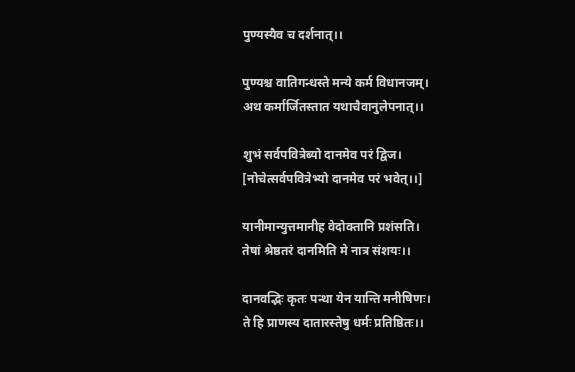पुण्यस्यैव च दर्शनात्।।

पुण्यश्च वातिगन्धस्ते मन्ये कर्म विधानजम्।
अथ कर्मार्जितस्तात यथाचैवानुलेपनात्।।

शुभं सर्वपवित्रेब्यो दानमेव परं द्विज।
[नोचेत्सर्वपवित्रेभ्यो दानमेव परं भवेत्।।]

यानीमान्युत्तमानीह वेदोक्तानि प्रशंसति।
तेषां श्रेष्ठतरं दानमिति मे नात्र संशयः।।

दानवद्भिः कृतः पन्था येन यान्ति मनीषिणः।
ते हि प्राणस्य दातारस्तेषु धर्मः प्रतिष्ठितः।।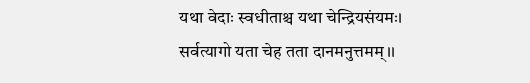यथा वेदाः स्वधीताश्च यथा चेन्द्रियसंयमः।
सर्वत्यागो यता चेह तता दानमनुत्तमम्।।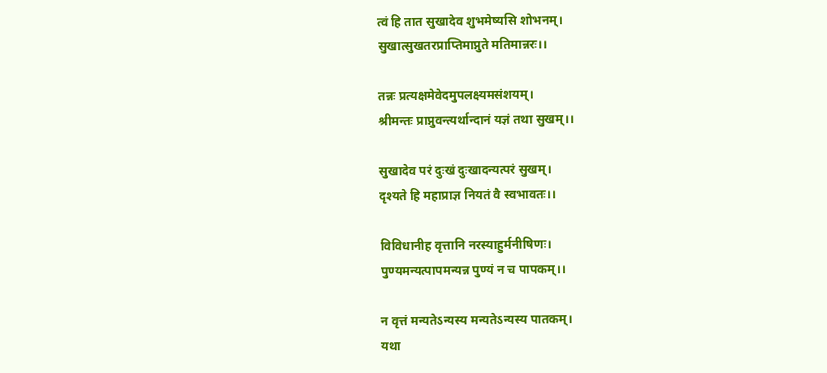त्वं हि तात सुखादेव शुभमेष्यसि शोभनम्।
सुखात्सुखतरप्राप्तिमाप्नुते मतिमान्नरः।।

तन्नः प्रत्यक्षमेवेदमुपलक्ष्यमसंशयम्।
श्रीमन्तः प्राप्नुवन्त्यर्थान्दानं यज्ञं तथा सुखम्।।

सुखादेव परं दुःखं दुःखादन्यत्परं सुखम्।
दृश्यते हि महाप्राज्ञ नियतं वै स्वभावतः।।

विविधानीह वृत्तानि नरस्याहुर्मनीषिणः।
पुण्यमन्यत्पापमन्यन्न पुण्यं न च पापकम्।।

न वृत्तं मन्यतेऽन्यस्य मन्यतेऽन्यस्य पातकम्।
यथा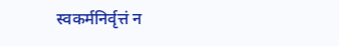स्वकर्मनिर्वृत्तं न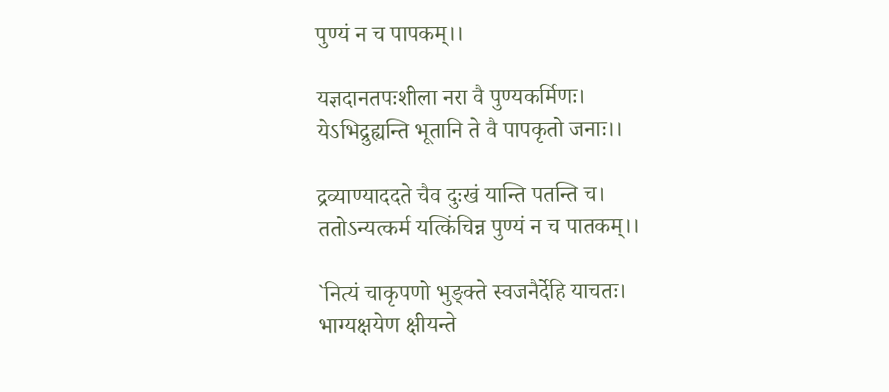पुण्यं न च पापकम्।।

यज्ञदानतपःशीला नरा वै पुण्यकर्मिणः।
येऽभिद्रुह्यन्ति भूतानि ते वै पापकृतो जनाः।।

द्रव्याण्याददते चैव दुःखं यान्ति पतन्ति च।
ततोऽन्यत्कर्म यत्किंचिन्न पुण्यं न च पातकम्।।

`नित्यं चाकृपणो भुङ्क्ते स्वजनैर्देहि याचतः।
भाग्यक्षयेण क्षीयन्ते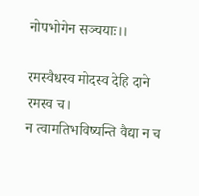नोपभोगेन सञ्चयाः।।

रमस्वैधस्व मोदस्व देहि दाने रमस्व च।
न त्वामतिभविष्यन्ति वैद्या न च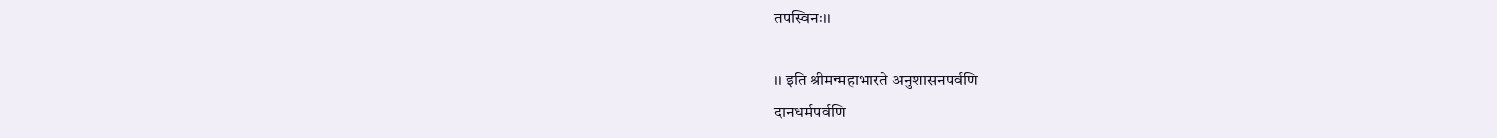तपस्विनः।।

।। इति श्रीमन्महाभारते अनुशासनपर्वणि
दानधर्मपर्वणि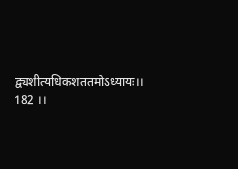द्व्यशीत्यधिकशततमोऽध्यायः।। 182 ।।